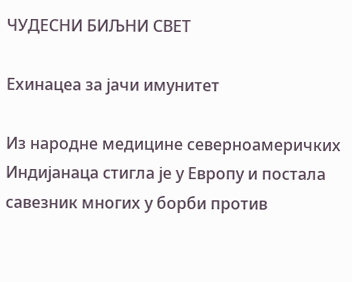ЧУДЕСНИ БИЉНИ СВЕТ

Ехинацеа за јачи имунитет

Из народне медицине северноамеричких Индијанаца стигла је у Европу и постала савезник многих у борби против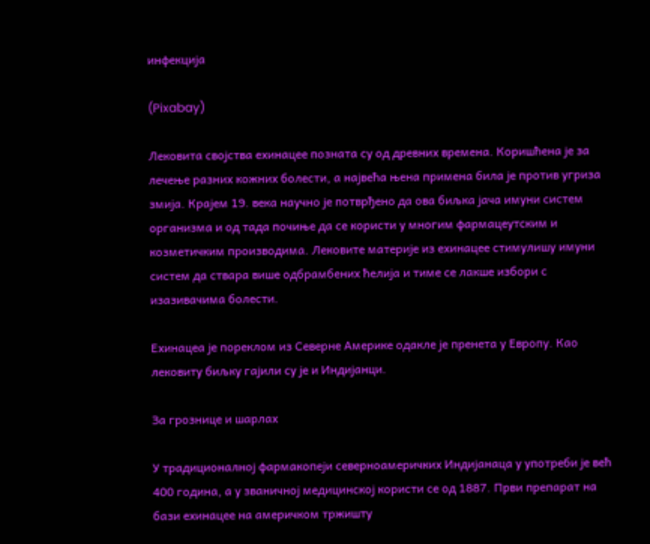инфекција

(Pixabay)

Лековита својства ехинацее позната су од древних времена. Коришћена је за лечење разних кожних болести, а највећа њена примена била је против угриза змија. Крајем 19. века научно је потврђено да ова биљка јача имуни систем организма и од тада почиње да се користи у многим фармацеутским и козметичким производима. Лековите материје из ехинацее стимулишу имуни систем да ствара више одбрамбених ћелија и тиме се лакше избори с изазивачима болести.

Ехинацеа је пореклом из Северне Америке одакле је пренета у Европу. Као лековиту биљку гајили су је и Индијанци.

За грознице и шарлах

У традиционалној фармакопеји северноамеричких Индијанаца у употреби је већ 400 година, а у званичној медицинској користи се од 1887. Први препарат на бази ехинацее на америчком тржишту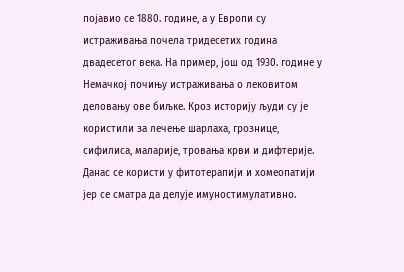појавио се 1880. године, а у Европи су истраживања почела тридесетих година двадесетог века. На пример, још од 1930. године у Немачкој почињу истраживања о лековитом деловању ове биљке. Кроз историју људи су је користили за лечење шарлаха, грознице, сифилиса, маларије, тровања крви и дифтерије. Данас се користи у фитотерапији и хомеопатији јер се сматра да делује имуностимулативно.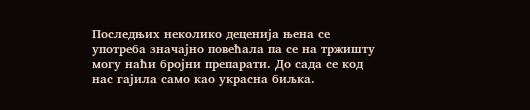Последњих неколико деценија њена се употреба значајно повећала па се на тржишту могу наћи бројни препарати. До сада се код нас гајила само као украсна биљка.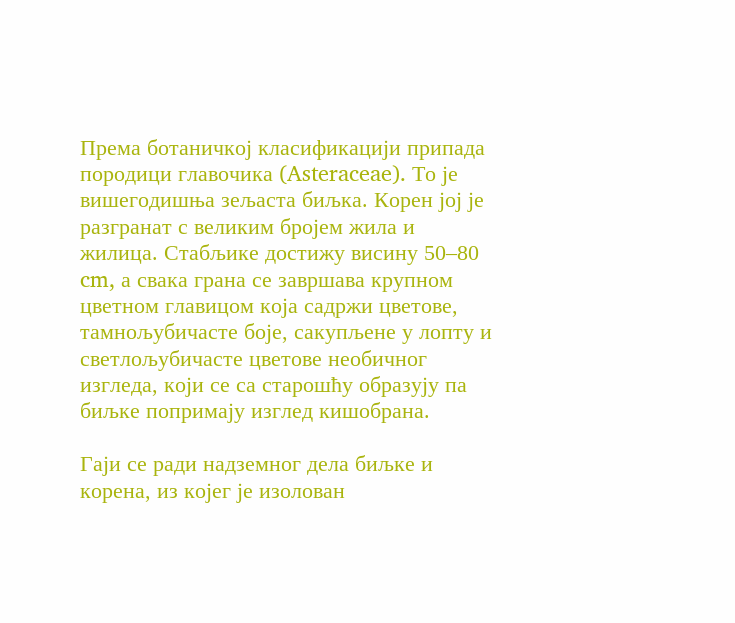Према ботаничкој класификацији припада породици главочика (Asteraceae). То је вишегодишња зељаста биљка. Корен јој је разгранат с великим бројем жила и жилица. Стабљике достижу висину 50–80 cm, а свака грана се завршава крупном цветном главицом која садржи цветове, тамнољубичасте боје, сакупљене у лопту и светлољубичасте цветове необичног изгледа, који се са старошћу образују па биљке попримају изглед кишобрана.

Гаји се ради надземног дела биљке и корена, из којег је изолован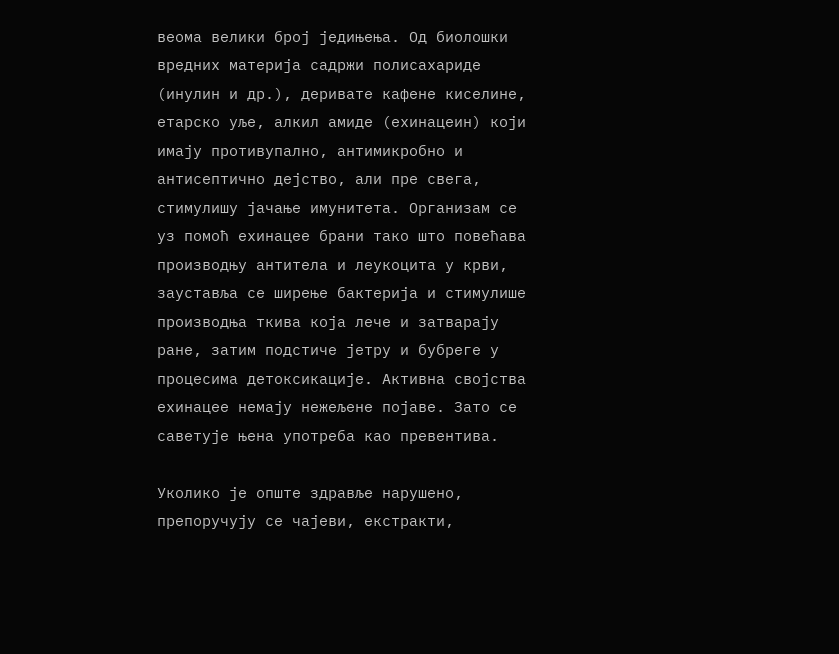веома велики број једињења. Од биолошки вредних материја садржи полисахариде (инулин и др.), деривате кафене киселине, етарско уље, алкил амиде (ехинацеин) који имају противупално, антимикробно и антисептично дејство, али пре свега, стимулишу јачање имунитета. Организам се уз помоћ ехинацее брани тако што повећава производњу антитела и леукоцита у крви, зауставља се ширење бактерија и стимулише производња ткива која лече и затварају ране, затим подстиче јетру и бубреге у процесима детоксикације. Активна својства ехинацее немају нежељене појаве. Зато се саветује њена употреба као превентива.

Уколико је опште здравље нарушено, препоручују се чајеви, екстракти,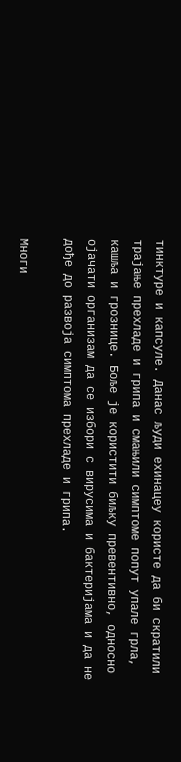тинктуре и капсуле. Данас људи ехинацеу користе да би скратили трајање прехладе и грипа и смањили симптоме попут упале грла, кашља и грознице. Боље је користити биљку превентивно, односно ојачати организам да се избори с вирусима и бактеријама и да не дође до развоја симптома прехладе и грипа.

Многи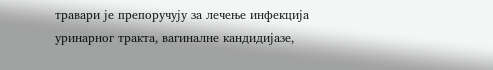травари је препоручују за лечење инфекција уринарног тракта, вагиналне кандидијазе,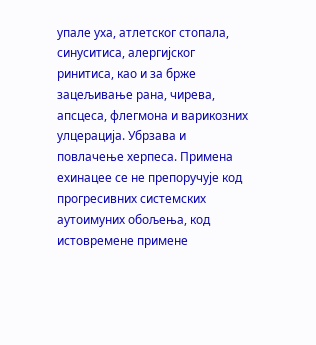упале уха, атлетског стопала, синуситиса, алергијског ринитиса, као и за брже зацељивање рана, чирева, апсцеса, флегмона и варикозних улцерација. Убрзава и повлачење херпеса. Примена ехинацее се не препоручује код прогресивних системских аутоимуних обољења, код истовремене примене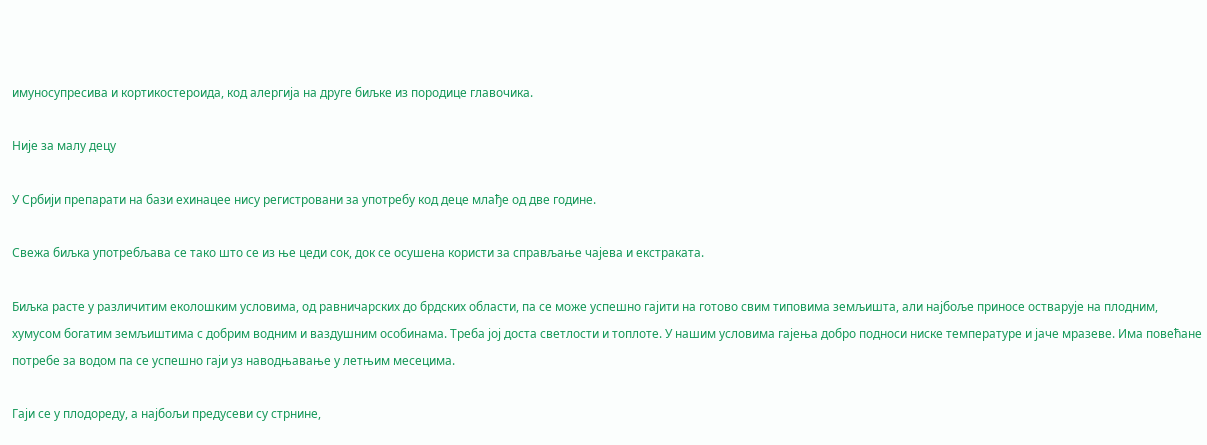имуносупресива и кортикостероида, код алергија на друге биљке из породице главочика.

Није за малу децу

У Србији препарати на бази ехинацее нису регистровани за употребу код деце млађе од две године.

Свежа биљка употребљава се тако што се из ње цеди сок, док се осушена користи за справљање чајева и екстраката.

Биљка расте у различитим еколошким условима, од равничарских до брдских области, па се може успешно гајити на готово свим типовима земљишта, али најбоље приносе остварује на плодним, хумусом богатим земљиштима с добрим водним и ваздушним особинама. Треба јој доста светлости и топлоте. У нашим условима гајења добро подноси ниске температуре и јаче мразеве. Има повећане потребе за водом па се успешно гаји уз наводњавање у летњим месецима.

Гаји се у плодореду, а најбољи предусеви су стрнине,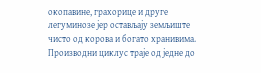окопавине, грахорице и друге легуминозе јер остављају земљиште чисто од корова и богато хранивима. Производни циклус траје од једне до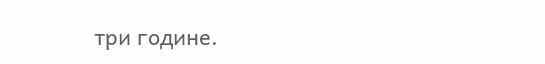три године.